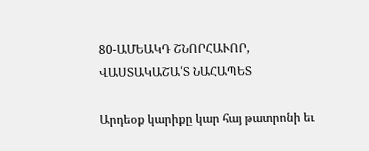80-ԱՄԵԱԿԴ ՇՆՈՐՀԱՒՈՐ, ՎԱՍՏԱԿԱՇԱ՛Տ ՆԱՀԱՊԵՏ

Արդեօք կարիքը կար հայ թատրոնի եւ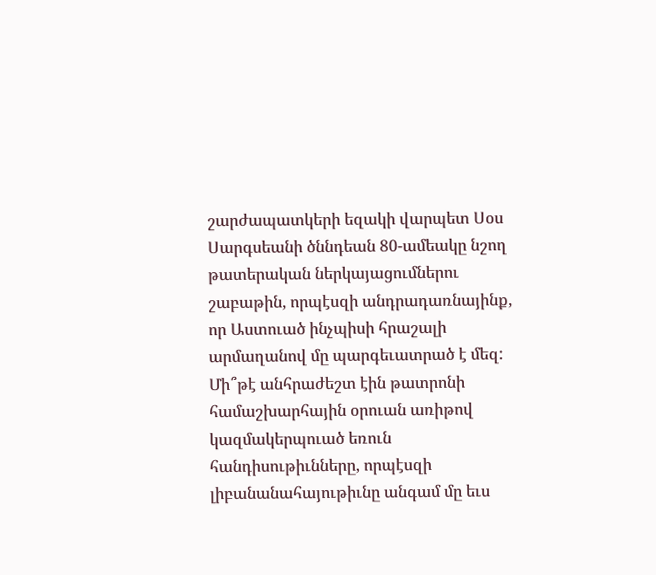շարժապատկերի եզակի վարպետ Սօս Սարգսեանի ծննդեան 80-ամեակը նշող թատերական ներկայացումներու շաբաթին, որպէսզի անդրադառնայինք, որ Աստուած ինչպիսի հրաշալի արմաղանով մը պարգեւատրած է մեզ: Մի՞թէ անհրաժեշտ էին թատրոնի համաշխարհային օրուան առիթով կազմակերպուած եռուն հանդիսութիւնները, որպէսզի լիբանանահայութիւնը անգամ մը եւս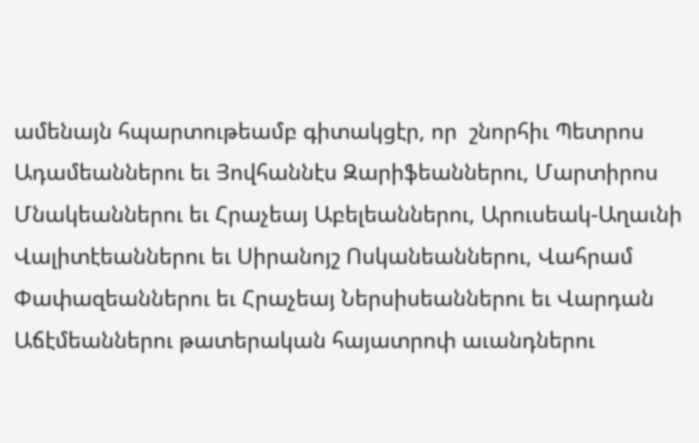ամենայն հպարտութեամբ գիտակցէր, որ  շնորհիւ Պետրոս Ադամեաններու եւ Յովհաննէս Զարիֆեաններու, Մարտիրոս Մնակեաններու եւ Հրաչեայ Աբելեաններու, Արուսեակ-Աղաւնի Վալիտէեաններու եւ Սիրանոյշ Ոսկանեաններու, Վահրամ Փափազեաններու եւ Հրաչեայ Ներսիսեաններու եւ Վարդան Աճէմեաններու թատերական հայատրոփ աւանդներու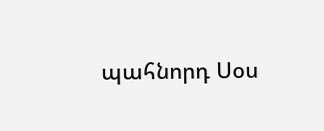պահնորդ Սօս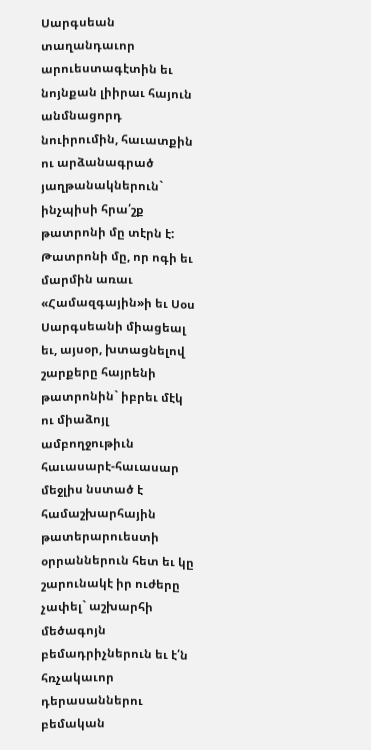Սարգսեան տաղանդաւոր արուեստագէտին եւ նոյնքան լիիրաւ հայուն անմնացորդ նուիրումին, հաւատքին ու արձանագրած յաղթանակներուն` ինչպիսի հրա՛շք թատրոնի մը տէրն է: Թատրոնի մը, որ ոգի եւ մարմին առաւ «Համազգային»ի եւ Սօս Սարգսեանի միացեալ եւ, այսօր, խտացնելով շարքերը հայրենի թատրոնին` իբրեւ մէկ ու միաձոյլ ամբողջութիւն հաւասարէ-հաւասար մեջլիս նստած է համաշխարհային թատերարուեստի օրրաններուն հետ եւ կը շարունակէ իր ուժերը չափել` աշխարհի մեծագոյն բեմադրիչներուն եւ է՛ն հռչակաւոր դերասաններու բեմական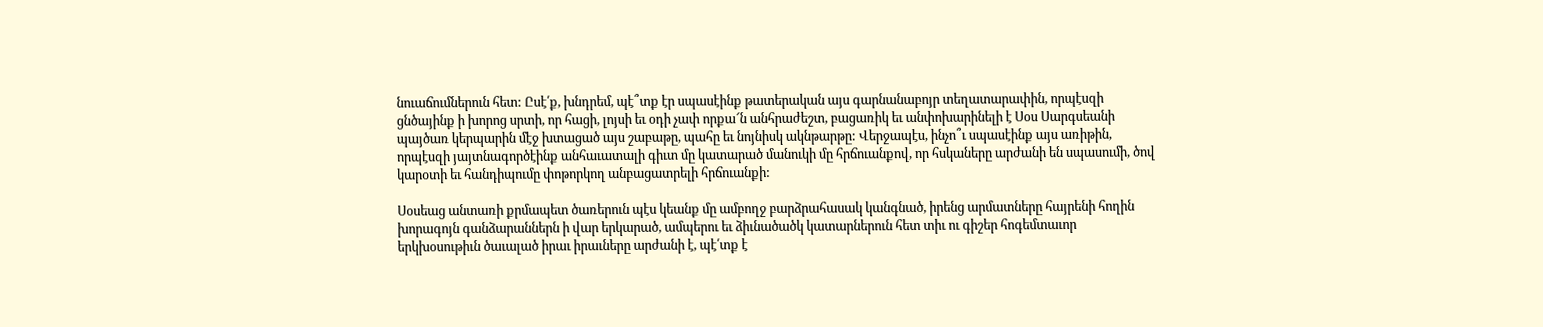նուաճումներուն հետ: Ըսէ՛ք, խնդրեմ, պէ՞տք էր սպասէինք թատերական այս գարնանաբոյր տեղատարափին, որպէսզի ցնծայինք ի խորոց սրտի, որ հացի, լոյսի եւ օդի չափ որքա՜ն անհրաժեշտ, բացառիկ եւ անփոխարինելի է Սօս Սարգսեանի պայծառ կերպարին մէջ խտացած այս շաբաթը, պահը եւ նոյնիսկ ակնթարթը: Վերջապէս, ինչո՞ւ սպասէինք այս առիթին, որպէսզի յայտնագործէինք անհաւատալի գիւտ մը կատարած մանուկի մը հրճուանքով, որ հսկաները արժանի են սպասումի, ծով կարօտի եւ հանդիպումը փոթորկող անբացատրելի հրճուանքի:

Սօսեաց անտառի քրմապետ ծառերուն պէս կեանք մը ամբողջ բարձրահասակ կանգնած, իրենց արմատները հայրենի հողին խորագոյն գանձարաններն ի վար երկարած, ամպերու եւ ձիւնածածկ կատարներուն հետ տիւ ու գիշեր հոգեմտաւոր երկխօսութիւն ծաւալած իրաւ իրաւները արժանի է, պէ՛տք է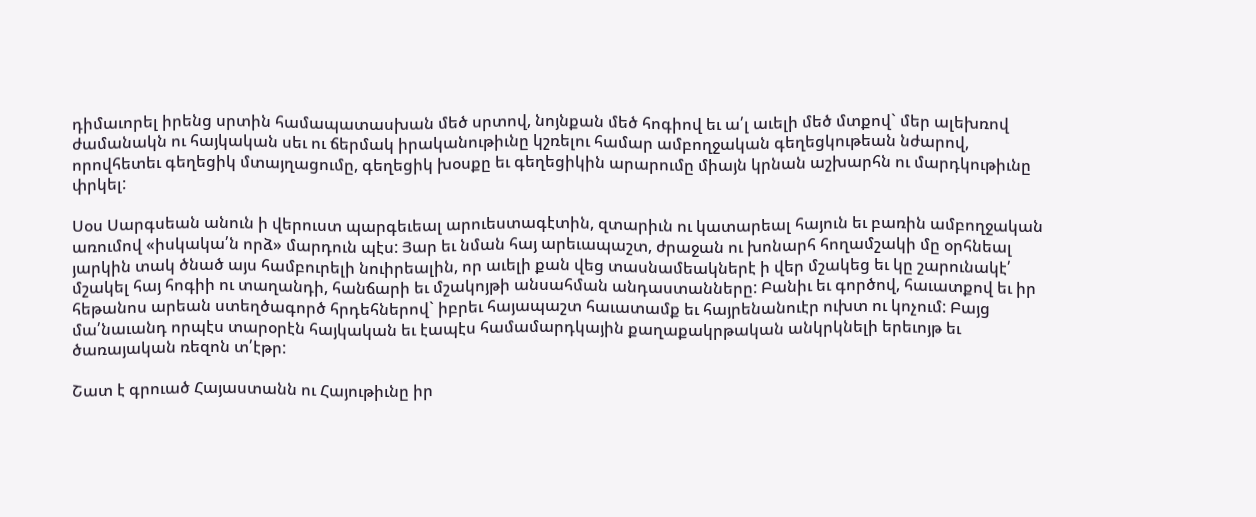դիմաւորել իրենց սրտին համապատասխան մեծ սրտով, նոյնքան մեծ հոգիով եւ ա՛լ աւելի մեծ մտքով` մեր ալեխռով ժամանակն ու հայկական սեւ ու ճերմակ իրականութիւնը կշռելու համար ամբողջական գեղեցկութեան նժարով, որովհետեւ գեղեցիկ մտայղացումը, գեղեցիկ խօսքը եւ գեղեցիկին արարումը միայն կրնան աշխարհն ու մարդկութիւնը փրկել:

Սօս Սարգսեան անուն ի վերուստ պարգեւեալ արուեստագէտին, զտարիւն ու կատարեալ հայուն եւ բառին ամբողջական առումով «իսկակա՛ն որձ» մարդուն պէս: Յար եւ նման հայ արեւապաշտ, ժրաջան ու խոնարհ հողամշակի մը օրհնեալ յարկին տակ ծնած այս համբուրելի նուիրեալին, որ աւելի քան վեց տասնամեակներէ ի վեր մշակեց եւ կը շարունակէ՛ մշակել հայ հոգիի ու տաղանդի, հանճարի եւ մշակոյթի անսահման անդաստանները: Բանիւ եւ գործով, հաւատքով եւ իր հեթանոս արեան ստեղծագործ հրդեհներով` իբրեւ հայապաշտ հաւատամք եւ հայրենանուէր ուխտ ու կոչում: Բայց մա՛նաւանդ որպէս տարօրէն հայկական եւ էապէս համամարդկային քաղաքակրթական անկրկնելի երեւոյթ եւ ծառայական ռեզոն տ՛էթր:

Շատ է գրուած Հայաստանն ու Հայութիւնը իր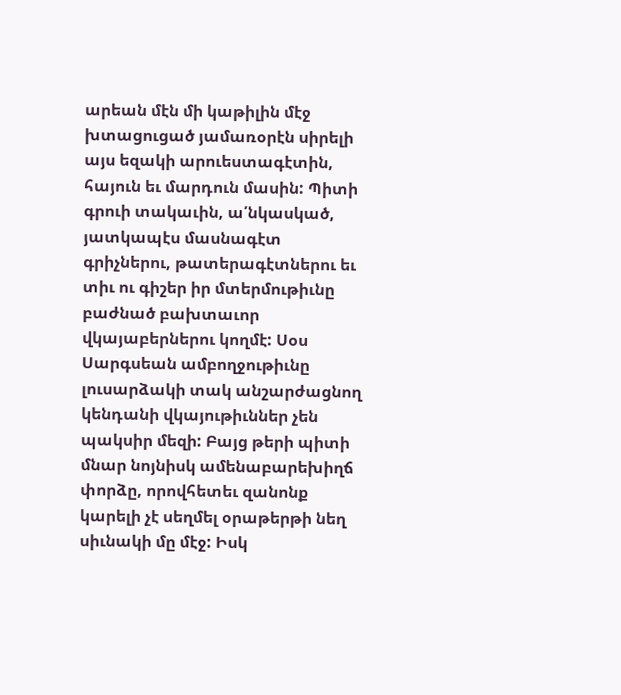արեան մէն մի կաթիլին մէջ խտացուցած յամառօրէն սիրելի այս եզակի արուեստագէտին, հայուն եւ մարդուն մասին: Պիտի գրուի տակաւին, ա՛նկասկած, յատկապէս մասնագէտ գրիչներու, թատերագէտներու եւ տիւ ու գիշեր իր մտերմութիւնը բաժնած բախտաւոր վկայաբերներու կողմէ: Սօս Սարգսեան ամբողջութիւնը լուսարձակի տակ անշարժացնող կենդանի վկայութիւններ չեն պակսիր մեզի: Բայց թերի պիտի մնար նոյնիսկ ամենաբարեխիղճ փորձը, որովհետեւ զանոնք կարելի չէ սեղմել օրաթերթի նեղ սիւնակի մը մէջ: Իսկ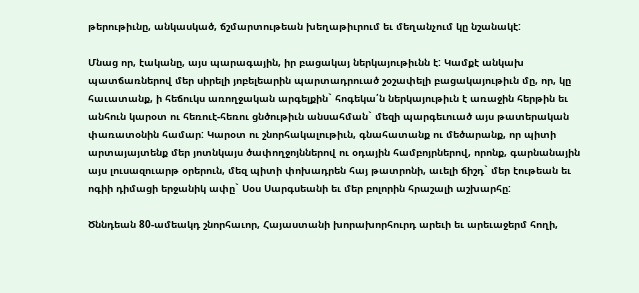թերութիւնը, անկասկած, ճշմարտութեան խեղաթիւրում եւ մեղանչում կը նշանակէ:

Մնաց որ, էականը, այս պարագային, իր բացակայ ներկայութիւնն է: Կամքէ անկախ պատճառներով մեր սիրելի յոբելեարին պարտադրուած շօշափելի բացակայութիւն մը, որ, կը հաւատանք, ի հեճուկս առողջական արգելքին` հոգեկա՛ն ներկայութիւն է առաջին հերթին եւ անհուն կարօտ ու հեռուէ-հեռու ցնծութիւն անսահման` մեզի պարգեւուած այս թատերական փառատօնին համար: Կարօտ ու շնորհակալութիւն, գնահատանք ու մեծարանք, որ պիտի արտայայտենք մեր յոտնկայս ծափողջոյններով ու օդային համբոյրներով, որոնք, գարնանային այս լուսազուարթ օրերուն, մեզ պիտի փոխադրեն հայ թատրոնի, աւելի ճիշդ` մեր էութեան եւ ոգիի դիմացի երջանիկ ափը` Սօս Սարգսեանի եւ մեր բոլորին հրաշալի աշխարհը:

Ծննդեան 80-ամեակդ շնորհաւոր, Հայաստանի խորախորհուրդ արեւի եւ արեւաջերմ հողի,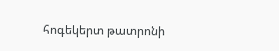հոգեկերտ թատրոնի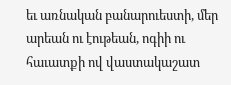եւ առնական բանարուեստի, մեր արեան ու էութեան, ոգիի ու հաւատքի ով վաստակաշատ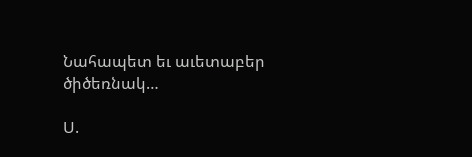Նահապետ եւ աւետաբեր ծիծեռնակ…

Ս.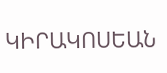ԿԻՐԱԿՈՍԵԱՆ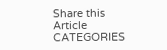Share this Article
CATEGORIES